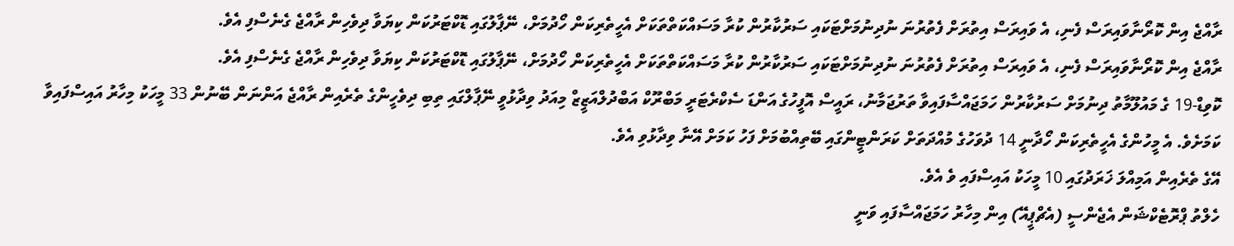ރާއްޖެ އިން ކޮރޯނާވައިރަސް ފެނި، އެ ވައިރަސް އިތުރަށް ފެތުރުނަ ނުދިނުމަށްޓަކައި ސަރުކާރުން ކުރާ މަސައްކަތްތަކަށް އެހީތެރިކަން ހޯދުމަށް، ނޭޕާލުގައި ޑޮކްޓަރުކަން ކިޔަވާ ދިވެހިން ރާއްޖެ ގެނެސްފި އެވެ.
ރާއްޖެ އިން ކޮރޯނާވައިރަސް ފެނި، އެ ވައިރަސް އިތުރަށް ފެތުރުނަ ނުދިނުމަށްޓަކައި ސަރުކާރުން ކުރާ މަސައްކަތްތަކަށް އެހީތެރިކަން ހޯދުމަށް، ނޭޕާލުގައި ޑޮކްޓަރުކަން ކިޔަވާ ދިވެހިން ރާއްޖެ ގެނެސްފި އެވެ.
ކޮވިޑް-19 ގެ މައުލޫމާތު ދިނުމަށް ސަރުކާރުން ހަމަޖައްސާފައިވާ ތަރުޖަމާނު، ރައީސް އޮފީހުގެ އަންޑަ ސެކްރެޓަރީ މަބްރޫކް އަބްދުލްއަޒީޒް މިއަދު ވިދާޅުވީ ނޭޕާލްގައި ތިބި ދިވެހީންގެ ތެރެއިން ރާއްޖެ އަންނަން ބޭނުން 33 މީހަކު މިހާރު އައިސްފައިވާ ކަމަށެވެ. އެ މީހުންގެ އެހީތެރިކަން ހޯދާނީ 14 ދުވަހުގެ މުއްދަތަށް ކަރަންޓީންގައި ބޭތިއްބުމަށް ފަހު ކަމަށް އޭނާ ވިދާޅުވި އެވެ.
އޭގެ ތެރެއިން އަމިއްލަ ޚަރަދުގައި 10 މީހަކު އައިސްފައި ވެ އެވެ.
ހެލްތު ޕްރޮޓެކްޝަން އެޖެންސީ (އެޗްޕީއޭ) އިން މިހާރު ހަމަޖައްސާފައި ވަނީ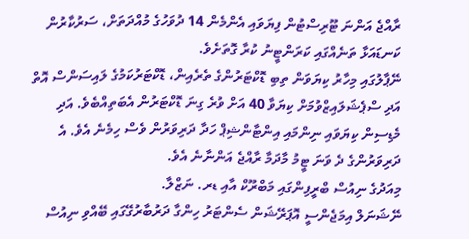ރާއްޖެ އަންނަ ޓޫރިސްޓުން ފިޔަވައި އެންމެން 14 ދުވަހުގެ މުއްދަތަށް، ސަރުކާރުން ކަނޑައަޅާ ތަނެއްގައި ކަރަންޓީނު ކުރާ ގޮތަށެވެ.
ނޭޕާލުގައި މިހާރު ކިޔަވަން ތިބި ޑޮކްޓަރުންގެ ތެރެއިން، ޑޮކްޓަރުކަމުގެ ލައިސަންސް އޮތް އަދި ސްޕެޝަލައިޒްވުމަށް ކިޔަވާ 40 އަށް ވުރެ ގިނަ ޑޮކްޓަރުން އެބަތިއްބެވެ. އަދި މެޑިސިން ކިޔަވައި ނިންމައި އިންޓާންޝިޕް ހަދާ ދަރިވަރުން ވެސް ހިމެނެ އެވެ. އެ ދަރިވަރުންގެ ދެ ވަނަ ޓީމު މާދަމާ ރާއްޖެ އަންނާނެ އެވެ.
މިއަދުގެ ނިއުސް ބްރީފިންގައި މަބްރޫކް އާއި ޑރ. ނަޒްލާ.
ނޭޝަނަލް އިމަޖެންސީ އޮޕަރޭޝަން ސެންޓަރު ހިންގާ ދަރުބާރުގޭގައި ބޭއްވި ނިއުސް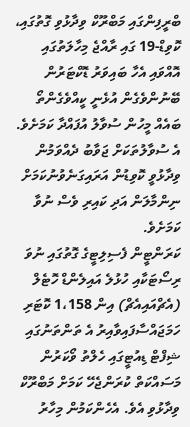ބްރީފިންގައި މަބްރޫކް ވިދާޅުވި ގޮތުގައި، ކޮވިޑް-19 ގައި ރާއްޖެ މިހާލަތުގައި އޮއްވައި އެހާ ބައިވަރު ޑޮކްޓަރުން ބޭނުންވެގެން އުޅެނީ ކީއްވެގެންތޯ ބައެއް މީހުން ސުވާލު އުފައްދާ ކަމަށެވެ. އެ ސުވާލުތަކަށް ޖަވާބު ދެއްވަމުން ވިދާޅުވީ ކޮވިޑުން އަރައިގަނެވުނުކަމަށް ނިންމާލަން އަދި ކައިރި ވެސް ނުވާ ކަމަށެވެ.
ކަރަންޓީން ފެސިލިޓީގެ ގޮތުގައި ނުވަ ރިސޯޓަކާއި ހުޅުލެ އައިލެންޑް ހޮޓެލް (އެޗްއައިއެޗް) އިން 1،158 ކޮޓަރި ހަމަޖައްސާފައިވާއިރު އެ ތަންތަނުގައި ޝިފްޓް ޑިއުޓީގައި ހެލްތު ވޯކަރުން މަސައްކަތް ކުރަންޖެހޭ ކަމަށް މަބްރޫކް ވިދާޅުވި އެވެ. އެހެންކަމުން މިހާރު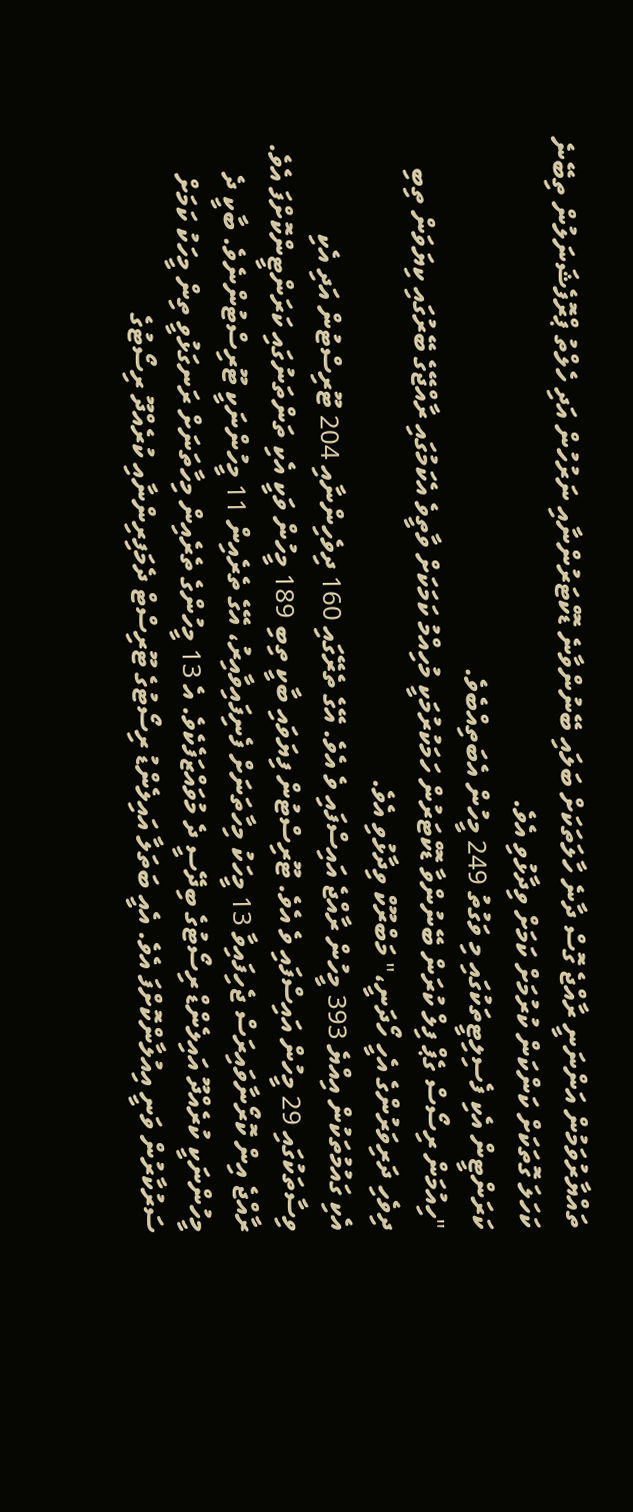ތައްޔާރުވަމުން އަންނަނީ ރާއްޖެ ގޮސް ދާނެ ހާލަތަކަށް ބަލައި ބޭނުންވާނެ ޑޮކްޓަރުންނާއި ނަރުހުން އަދި ހެލްތު ޕްރޮފެޝަނަލުން ތިބޭނެ ކަހަލަ ގޮތަކަށް ކަންކަން ކުރުމަށް ކަމަށް ވިދާޅުވި އެވެ.
ކަރަންޓީން އެކި ފެސިލިޓީތަކުގައި މި ވަގުތު 249 މީހުން އެބަތިއްބެވެ.
"ހިއުމަން ރިސޯސް ގެޕް ފިލް ކުރަން ބޭނުންވާ ޑޮކްޓަރުން ހަމަކުރުމަކީ މުހިއްމު ކަމަކަށް ވާތީވެ އެކަމުގައި ރާއްޖޭގެ ބޭރުގައި ކިޔަވަން ތިބި ދިވެހި ދަރިވަރުންގެ އެހީ ހޯދަނީ،" މަބްރޫކް ވިދާޅުވި އެވެ.
އެކި ގައުމުތަކުން އިއްޔެ 393 މީހުން ރާއްޖެ އައިސްފައި ވެ އެވެ. އޭގެ ތެރޭގައި 160 ދިވެހިންނާއި 204 ޓޫރިސްޓުން އަދި އެކި ވިސާތަކުގައި 29 މީހުން އައިސްފައި ވެ އެވެ. ޓޫރިސްޓުން ފިޔަވައި ބާކީ ތިބި 189 މީހުން ވަކީ އެކި ތަންތަނުގައި ކަރަންޓީންކޮށްފަ އެވެ.
ރާއްޖެ އިން ކޮރޯނާވައިރަސް ޖެހިފައިވާ 13 މީހަކު މިހާތަނަށް ފެނިފައިވާއިރު، އޭގެ ތެރެއިން 11 މީހުންނަކީ ޓޫރިސްޓުންނެވެ. ބާކީ ދެ މީހުންނަކީ ކުރެއްދޫ އައިލެންޑް ރިސޯޓުގެ ބިދޭސީ ދެ މުވައްޒަފެކެވެ. އެ 13 މީހުންގެ ތެރެއިން މިހާތަނަށް ރަނގަޅުވީ ތިން މީހަކު ކަމަށް ސަރުކާރުން ވަނީ އިއުލާންކޮށްފަ އެވެ. އެއީ ބަތަލާ އައިލެންޑު ރިސޯޓުގެ ޓޫރިސްޓް ދެމަފިރިންނާއި ކުރެއްދޫ ރިސޯޓުގެ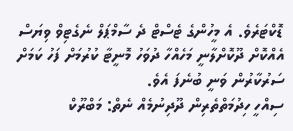ޑޮކްޓަރެވެ. އެ މީހުންގެ ޓެސްޓް ދެ ސާމްޕަލް ނެގެޓިވް ވިޔަސް އެއްކޮށް ދޫކޮށްލާނީ މަހެއްހާ ދުވަހު މޮނީޓާ ކުރުމަށް ފަހު ކަމަށް ސަރުކާރުން ވަނީ ބުނެފަ އެވެ.
ސިއްހީ ހިދުމަތްތެރިން ދޫދިނުމެއް ނެތް: މަބްރޫކް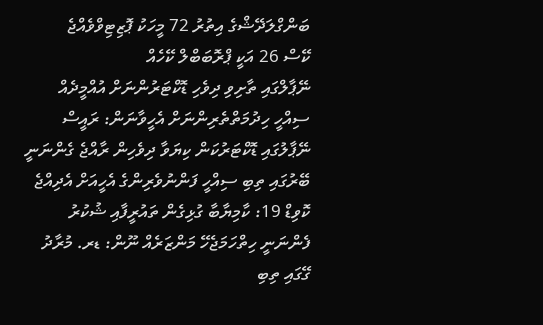ބަންގްލަދޭޝްގެ އިތުރު 72 މީހަކު ޕޮޒިޓިވްވެއްޖެ
ކޭސް 26 އަކީ ޕްރޮބަބްލް ކޭހެއް
ނޭޕާލްގައި ތާށިވި ދިވެހި ޑޮކްޓަރުންނަށް އުއްމީދެއް
ސިއްހީ ހިދުމަތްތެރިންނަށް އެހީވާނަން: ރައީސް
ނޭޕާލުގައި ޑޮކްޓަރުކަން ކިޔަވާ ދިވެހިން ރާއްޖެ ގެންނަނީ
ބޭރުގައި ތިބި ސިއްހީ ފަންނުވެރިންގެ އެހީއަށް އެދިއްޖެ
ކޮވިޑް 19: ކާމިޔާބާ ގުޅިގެން ތައުރީފާއި ޝުކުރު
ފެންނަނީ ހިތްހަމަޖެހޭ މަންޒަރެއް ނޫން: ޑރ. މުރާދު
ގޭގައި ތިބި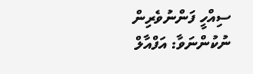ސިއްހީ ފަންނުވެރިން ނުކުންނަވާ: އަފްއާލް